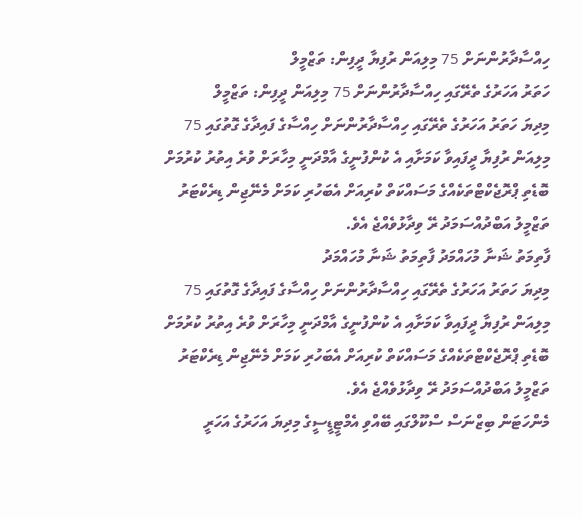ހިއްސާދާރުންނަށް 75 މިލިއަން ރުފިޔާ ދީފިން: ތަޒްމީލް
ހަތަރު އަހަރުގެ ތެރޭގައި ހިއްސާދާރުންނަށް 75 މިލިއަން ދީފިން: ތަޒްމީލް
މިދިޔަ ހަތަރު އަހަރުގެ ތެރޭގައި ހިއްސާދާރުންނަށް ހިއްސާގެ ފައިދާގެ ގޮތުގައި 75 މިލިއަން ރުފިޔާ ދީފައިވާ ކަމަށާއި އެ ކުންފުނީގެ އާމްދަނީ މިހާރަށް ވުރެ އިތުރު ކުރުމަށް ބޮޑެތި ޕްރޮޖެކްޓްތަކެއްގެ މަސައްކަތް ކުރިއަށް އެބަހުރި ކަމަށް މެނޭޖިން ޑިރެކްޓަރު ތަޒްމީލު އަބްދުއްސަމަދު ރޭ ވިދާޅުވެއްޖެ އެވެ.
ފާތިމަތު ޝަނާ މުހައްމަދު ފާތިމަތު ޝަނާ މުހައްމަދު
މިދިޔަ ހަތަރު އަހަރުގެ ތެރޭގައި ހިއްސާދާރުންނަށް ހިއްސާގެ ފައިދާގެ ގޮތުގައި 75 މިލިއަން ރުފިޔާ ދީފައިވާ ކަމަށާއި އެ ކުންފުނީގެ އާމްދަނީ މިހާރަށް ވުރެ އިތުރު ކުރުމަށް ބޮޑެތި ޕްރޮޖެކްޓްތަކެއްގެ މަސައްކަތް ކުރިއަށް އެބަހުރި ކަމަށް މެނޭޖިން ޑިރެކްޓަރު ތަޒްމީލު އަބްދުއްސަމަދު ރޭ ވިދާޅުވެއްޖެ އެވެ.
މެންހަޓަން ބިޒްނަސް ސްކޫލްގައި ބޭއްވި އެމްޓީޑީސީގެ މިދިޔަ އަހަރުގެ އަހަރީ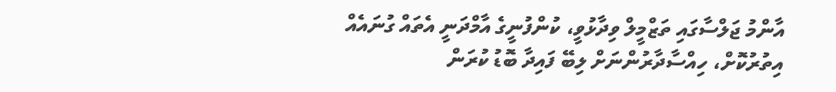އާންމު ޖަލްސާގައި ތަޒްމީލް ވިދާޅުވީ، ކުންފުނީގެ އާމްދަނީ އެތައް ގުނައެއް އިތުރުކޮށް، ހިއްސާދާރުންނަށް ލިބޭ ފައިދާ ބޮޑު ކުރަން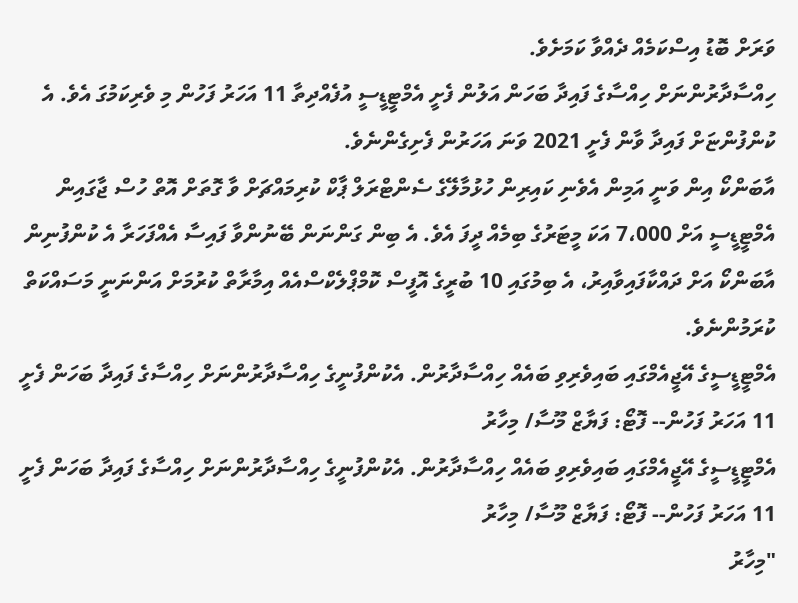ވަރަށް ބޮޑު އިސްކަމެއް ދެއްވާ ކަމަށެވެ.
ހިއްސާދާރުންނަށް ހިއްސާގެ ފައިދާ ބަހަން އަލުން ފެށީ އެމްޓީޑީސީ އުފެއްދިތާ 11 އަހަރު ފަހުން މި ވެރިކަމުގަ އެވެ. އެ ކުންފުންޏަށް ފައިދާ ވާން ފެށީ 2021 ވަނަ އަހަރުން ފެށިގެންނެވެ.
އާބަންކޯ އިން ވަނީ އަމިން އެވެނި ކައިރިން ހުޅުމާލޭގެ ސެންޓްރަލް ޕާކް ކުރިމައްޗަށް ވާ ގޮތަށް އޮތް ހުސް ޖާގައިން އެމްޓީޑީސީ އަށް 7،000 އަކަ މީޓަރުގެ ބިމެއް ދީފަ އެވެ. އެ ބިން ގަންނަން ބޭނުންވާ ފައިސާ އެއްފަހަރާ އެ ކުންފުނިން އާބަންކޯ އަށް ދައްކާފައިވާއިރު، އެ ބިމުގައި 10 ބުރީގެ އޮފީސް ކޮމްޕްލެކްސްއެއް އިމާރާތް ކުރުމަށް އަންނަނީ މަސައްކަތް ކުރަމުންނެވެ.
އެމްޓީޑީސީގެ އޭޖީއެމްގައި ބައިވެރިވި ބައެއް ހިއްސާދާރުން. އެކުންފުނީގެ ހިއްސާދާރުންނަށް ހިއްސާގެ ފައިދާ ބަހަން ފެށީ 11 އަހަރު ފަހުން-- ފޮޓޯ: ފަޔާޒް މޫސާ/ މިހާރު
އެމްޓީޑީސީގެ އޭޖީއެމްގައި ބައިވެރިވި ބައެއް ހިއްސާދާރުން. އެކުންފުނީގެ ހިއްސާދާރުންނަށް ހިއްސާގެ ފައިދާ ބަހަން ފެށީ 11 އަހަރު ފަހުން-- ފޮޓޯ: ފަޔާޒް މޫސާ/ މިހާރު
"މިހާރު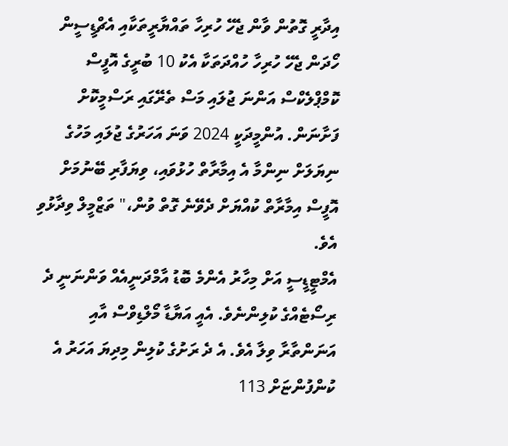އިދާރީ ގޮތުން ވާން ޖެހޭ ހުރިހާ ތައްޔާރީތަކާއި އެޗްޑީސީން ހޯދަން ޖެހޭ ހުރިހާ ހުއްދަތަކާ އެކު 10 ބުރީގެ އޮފީސް ކޮމްޕްލެކްސް އަންނަ ޖުލައި މަސް ތެރޭގައި ރަސްމީކޮށް ފަށާނަން. އުންމީދަކީ 2024 ވަނަ އަހަރުގެ ޖުލައި މަހުގެ ނިޔަލަށް ނިންމާ އެ އިމާރާތް ހުޅުވައި، ވިޔަފާރި ބޭނުމަށް އޮފީސް އިމާރާތް ކުއްޔަށް ދެވޭނެ ގޮތް ވުން،" ތަޒްމީލް ވިދާޅުވި އެވެ.
އެމްޓީޑީސީ އަށް މިހާރު އެންމެ ބޮޑު އާމްދަނީއެއް ވަންނަނީ ދެ ރިސޯޓެއްގެ ކުލިންނެވެ. އެއީ އަޔާޑާ މޯލްޑިވްސް އާއި އަނަންތާރާ ވިލާ އެވެ. އެ ދެ ރަށުގެ ކުލިން މިދިޔަ އަހަރު އެ ކުންފުންޏަށް 113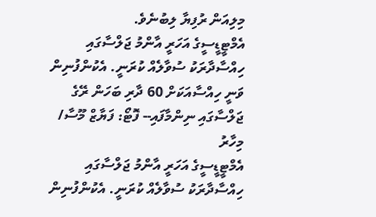މިލިއަން ރުފިޔާ ލިބުނެވެ.
އެމްޓީޑީސީގެ އަހަރީ އާންމު ޖަލްސާގައި ހިއްސާދާރަކު ސުވާލެއް ކުރަނީ. އެކުންފުނިން ވަނީ ހިއްސާއަކަށް 60 ދާރި ބަހަން ރޭގެ ޖަލްސާގައި ނިންމާފައި-- ފޮޓޯ: ފަޔާޒް މޫސާ/ މިހާރު
އެމްޓީޑީސީގެ އަހަރީ އާންމު ޖަލްސާގައި ހިއްސާދާރަކު ސުވާލެއް ކުރަނީ. އެކުންފުނިން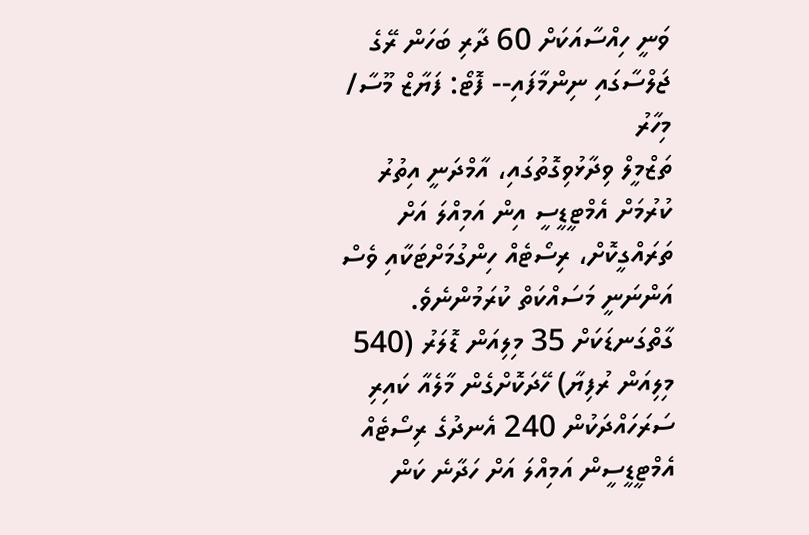ވަނީ ހިއްސާއަކަށް 60 ދާރި ބަހަން ރޭގެ ޖަލްސާގައި ނިންމާފައި-- ފޮޓޯ: ފަޔާޒް މޫސާ/ މިހާރު
ތަޒްމީލް ވިދާޅުވިގޮތުގައި، އާމްދަނީ އިތުރު ކުރުމަށް އެމްޓީޑީސީ އިން އަމިއްލަ އަށް ތަރައްގީކޮށް، ރިސޯޓެއް ހިންގުމަށްޓަކާއި ވެސް އަންނަނީ މަސައްކަތް ކުރަމުންނެވެ.
ގާތްގަނޑަކަށް 35 މިލިއަން ޑޮލަރު (540 މިލިއަން ރުފިޔާ) ހޭދަކޮށްގެން މާލެއާ ކައިރި ސަރަހައްދަކުން 240 އެނދުގެ ރިސޯޓެއް އެމްޓީޑީސީން އަމިއްލަ އަށް ހަދާނެ ކަން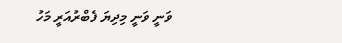ވަނީ ވަނީ މިދިޔަ ފެބްރުއަރީ މަހު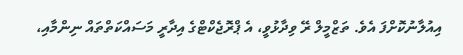އިއުލާނުކޮށްފަ އެވެ. ތަޒްމީލް ރޭ ވިދާޅުވީ، އެ ޕްރޮޖެކްޓްގެ އިދާރީ މަސައްކަތްތައް ނިންމާއި،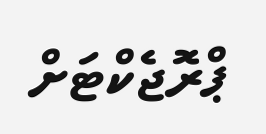ޕްރޮޖެކްޓަށް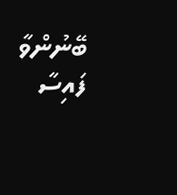ބޭނުންވާ ފައިސާ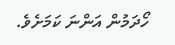ހޯދަމުން އަންނަ ކަމަށެވެ.